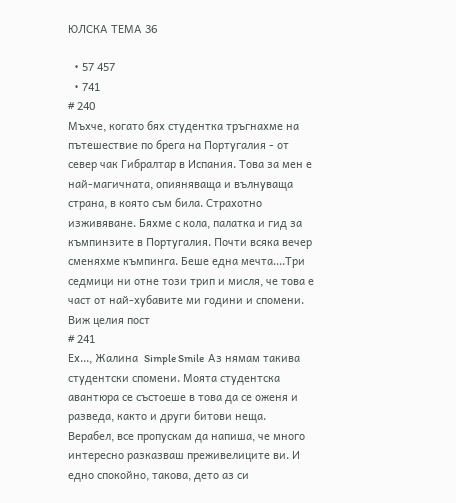ЮЛСКА ТЕМА 36

  • 57 457
  • 741
# 240
Мъхче, когато бях студентка тръгнахме на пътешествие по брега на Португалия - от север чак Гибралтар в Испания. Това за мен е най-магичната, опияняваща и вълнуваща страна, в която съм била. Страхотно изживяване. Бяхме с кола, палатка и гид за къмпинзите в Португалия. Почти всяка вечер сменяхме къмпинга. Беше една мечта....Три седмици ни отне този трип и мисля, че това е част от най-хубавите ми години и спомени.
Виж целия пост
# 241
Ех..., Жалина  Simple Smile  Аз нямам такива студентски спомени. Моята студентска авантюра се състоеше в това да се оженя и разведа, както и други битови неща.
Верабел, все пропускам да напиша, че много интересно разказваш преживелиците ви. И едно спокойно, такова, дето аз си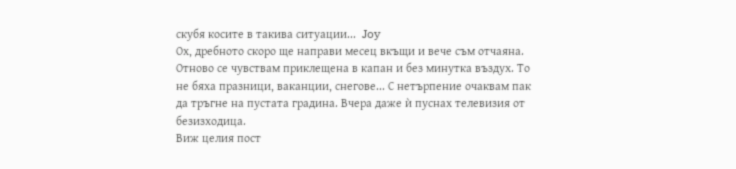скубя косите в такива ситуации...  Joy
Ох, дребното скоро ще направи месец вкъщи и вече съм отчаяна. Отново се чувствам приклещена в капан и без минутка въздух. То не бяха празници, ваканции, снегове... С нетърпение очаквам пак да тръгне на пустата градина. Вчера даже ѝ пуснах телевизия от безизходица.
Виж целия пост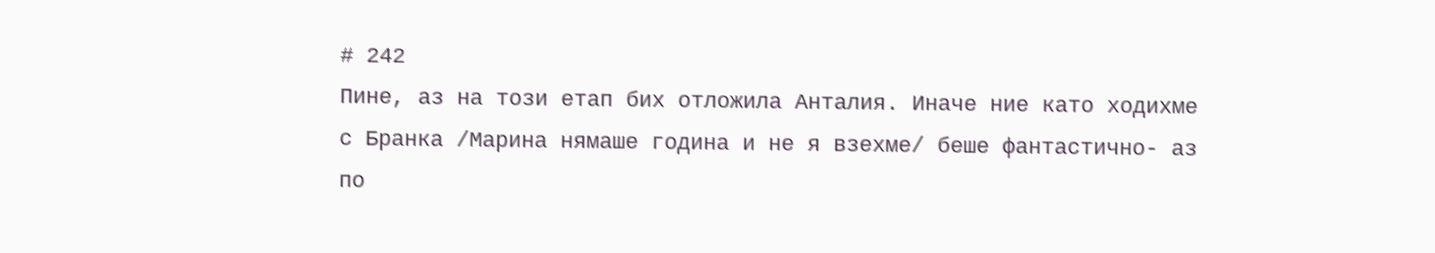# 242
Пине, аз на този етап бих отложила Анталия. Иначе ние като ходихме с Бранка /Марина нямаше година и не я взехме/ беше фантастично- аз по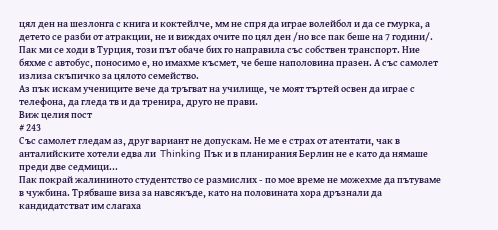цял ден на шезлонга с книга и коктейлче, мм не спря да играе волейбол и да се гмурка, а детето се разби от атракции, не и виждах очите по цял ден /но все пак беше на 7 години/. Пак ми се ходи в Турция, този път обаче бих го направила със собствен транспорт. Ние бяхме с автобус, поносимо е, но имахме късмет, че беше наполовина празен. А със самолет излиза скъпичко за цялото семейство.
Аз пък искам учениците вече да тръгват на училище, че моят търтей освен да играе с телефона, да гледа тв и да тренира, друго не прави.
Виж целия пост
# 243
Със самолет гледам аз, друг вариант не допускам. Не ме е страх от атентати, чак в анталийските хотели едва ли  Thinking Пък и в планирания Берлин не е като да нямаше преди две седмици...
Пак покрай жалининото студентство се размислих - по мое време не можехме да пътуваме в чужбина. Трябваше виза за навсякъде, като на половината хора дръзнали да кандидатстват им слагаха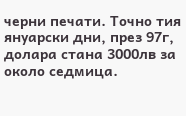черни печати. Точно тия януарски дни, през 97г, долара стана 3000лв за около седмица.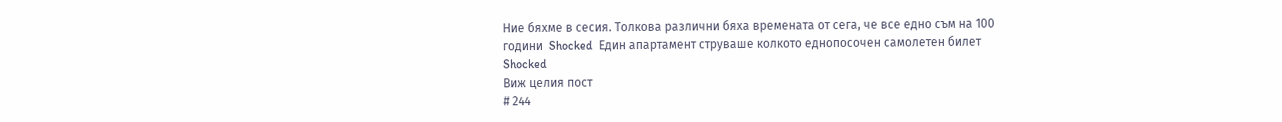Ние бяхме в сесия. Толкова различни бяха времената от сега, че все едно съм на 100 години  Shocked  Един апартамент струваше колкото еднопосочен самолетен билет  Shocked
Виж целия пост
# 244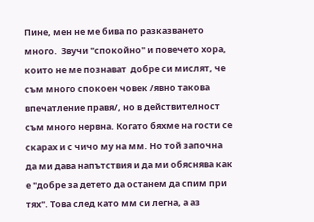Пине, мен не ме бива по разказването много.  Звучи "спокойно" и повечето хора, които не ме познават  добре си мислят, че съм много спокоен човек /явно такова впечатление правя/, но в действителност съм много нервна. Когато бяхме на гости се скарах и с чичо му на мм. Но той започна да ми дава напътствия и да ми обяснява как е "добре за детето да останем да спим при тях". Това след като мм си легна, а аз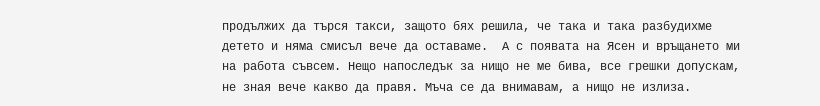продължих да търся такси, защото бях решила, че така и така разбудихме детето и няма смисъл вече да оставаме.  А с появата на Ясен и връщането ми на работа съвсем. Нещо напоследък за нищо не ме бива, все грешки допускам, не зная вече какво да правя. Мъча се да внимавам, а нищо не излиза.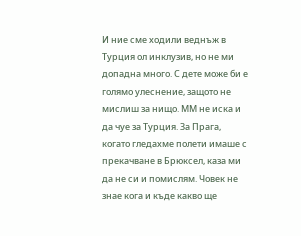И ние сме ходили веднъж в Турция ол инклузив, но не ми допадна много. С дете може би е голямо улеснение, защото не мислиш за нищо. ММ не иска и да чуе за Турция. За Прага, когато гледахме полети имаше с прекачване в Брюксел, каза ми да не си и помислям. Човек не знае кога и къде какво ще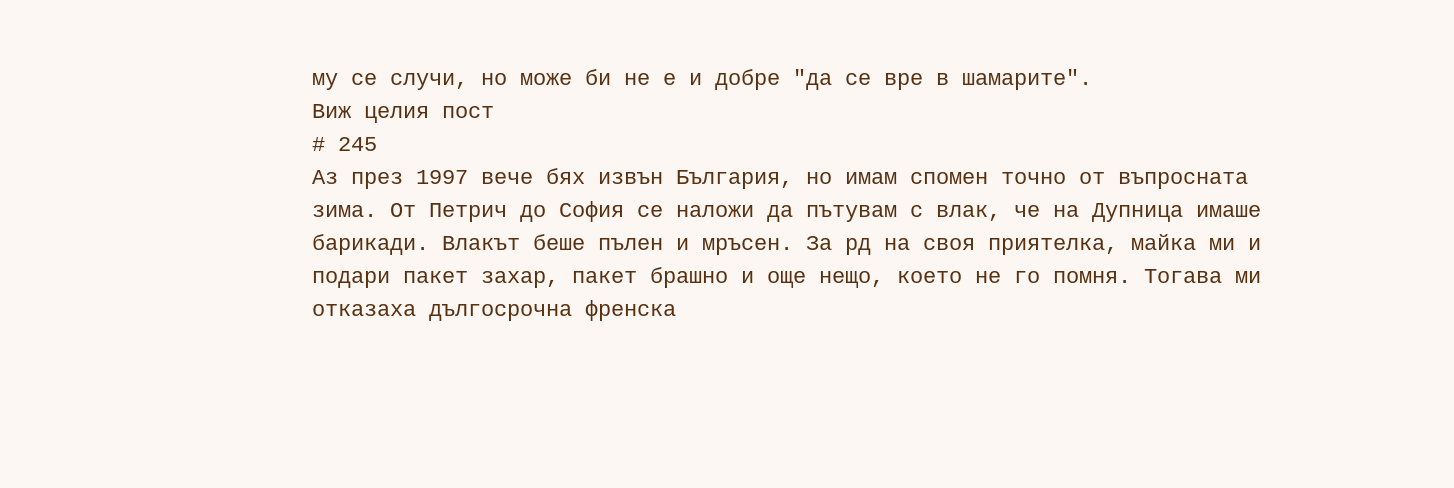му се случи, но може би не е и добре "да се вре в шамарите".
Виж целия пост
# 245
Аз през 1997 вече бях извън България, но имам спомен точно от въпросната зима. От Петрич до София се наложи да пътувам с влак, че на Дупница имаше барикади. Влакът беше пълен и мръсен. За рд на своя приятелка, майка ми и подари пакет захар, пакет брашно и още нещо, което не го помня. Тогава ми отказаха дългосрочна френска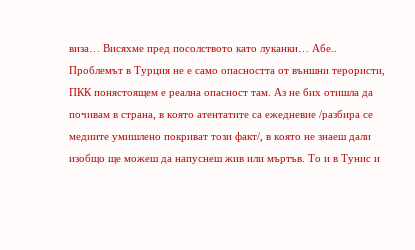виза… Висяхме пред посолството като луканки… Абе..
Проблемът в Турция не е само опасността от външни терористи, ПКК понястоящем е реална опасност там. Аз не бих отишла да почивам в страна, в която атентатите са ежедневие /разбира се медиите умишлено покриват този факт/, в която не знаеш дали изобщо ще можеш да напуснеш жив или мъртъв. То и в Тунис и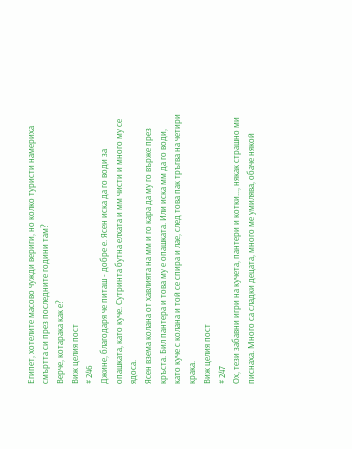Египет, хотелите масово чужди вериги, но колко туристи намериха смъртта си през последните години там?
Верче, котарака как е?
Виж целия пост
# 246
Джине, благодаря че питаш - добре е. Ясен иска да го води за опашката, като куче. Сутринта бутна елхата и мм чисти и много му се ядоса.
Ясен взема колана от хавлията на мм и го кара да му го върже през кръста. Бил пантера и това му е опашката. Или иска мм да го води, като куче с колана и той се спира и лае, след това пак тръгва на четири  крака.
Виж целия пост
# 247
Ох, тези забавни игри на кучета, пантери и котки..., някак страшно ми писнаха. Много са сладки децата, много ме умилява, обаче някой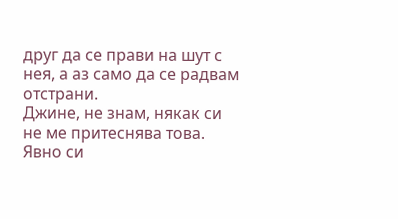друг да се прави на шут с нея, а аз само да се радвам отстрани.
Джине, не знам, някак си не ме притеснява това. Явно си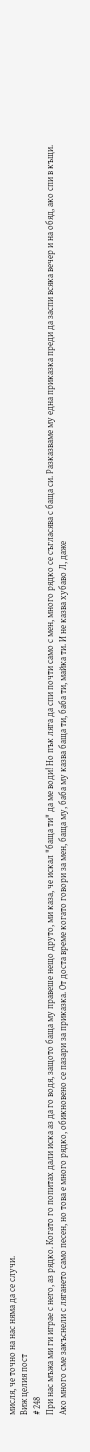мисля, че точно на нас няма да се случи.
Виж целия пост
# 248
При нас мъжа ми ги играе с него, аз рядко. Когато го попитах дали иска аз да го водя, защото баща му правеше нещо друто, ми каза, че искал "баща ти" да ме води! Но пък ляга да спи почти само с мен, много рядко се съгласява с баща си. Разказваме му една приказка преди да заспи всяка вечер и на обяд, ако спи в къщи. Ако много сме закъснели с лягането само песен, но това е много рядко, обикновено се пазари за приказка. От доста време когато говори за мен, баща му, баба му казва баща ти, баба ти, майка ти. И не казва хубаво Л, даже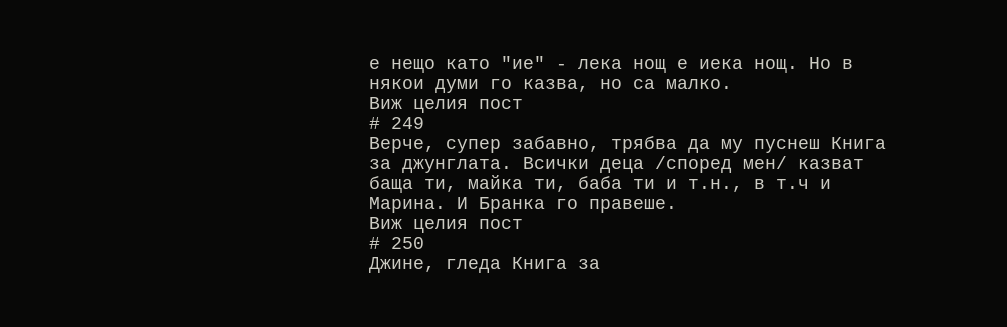е нещо като "ие" - лека нощ е иека нощ. Но в някои думи го казва, но са малко.
Виж целия пост
# 249
Верче, супер забавно, трябва да му пуснеш Книга за джунглата. Всички деца /според мен/ казват баща ти, майка ти, баба ти и т.н., в т.ч и Марина. И Бранка го правеше.
Виж целия пост
# 250
Джине, гледа Книга за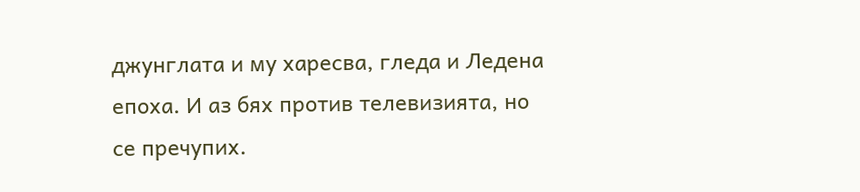джунглата и му харесва, гледа и Ледена епоха. И аз бях против телевизията, но се пречупих.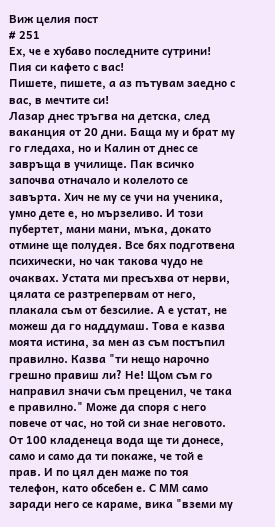Виж целия пост
# 251
Ех, че е хубаво последните сутрини! Пия си кафето с вас!
Пишете, пишете, а аз пътувам заедно с вас, в мечтите си!
Лазар днес тръгва на детска, след ваканция от 20 дни. Баща му и брат му го гледаха, но и Калин от днес се завръща в училище. Пак всичко започва отначало и колелото се завърта. Хич не му се учи на ученика, умно дете е, но мързеливо. И този пубертет, мани мани, мъка, докато отмине ще полудея. Все бях подготвена психически, но чак такова чудо не очаквах. Устата ми пресъхва от нерви, цялата се разтрепервам от него, плакала съм от безсилие. А е устат, не можеш да го наддумаш. Това е казва моята истина, за мен аз съм постъпил правилно. Казва "ти нещо нарочно грешно правиш ли? Не! Щом съм го направил значи съм преценил, че така е правилно." Може да споря с него повече от час, но той си знае неговото. От 100 кладенеца вода ще ти донесе, само и само да ти покаже, че той е прав. И по цял ден маже по тоя телефон, като обсебен е. С ММ само заради него се караме, вика "вземи му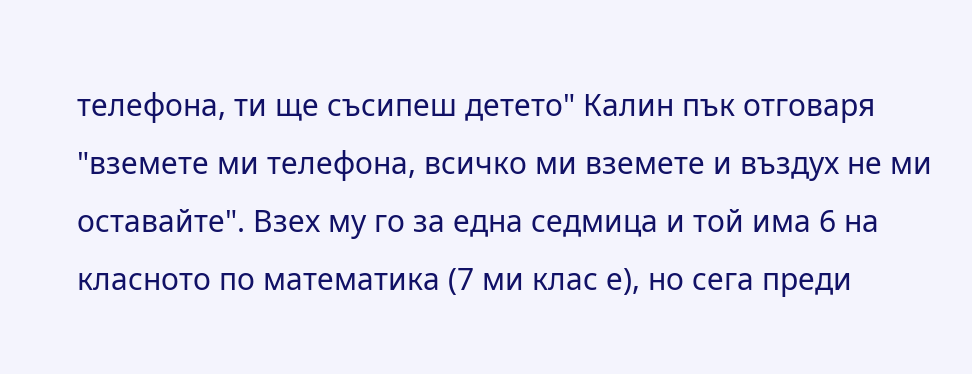телефона, ти ще съсипеш детето" Калин пък отговаря "вземете ми телефона, всичко ми вземете и въздух не ми оставайте". Взех му го за една седмица и той има 6 на класното по математика (7 ми клас е), но сега преди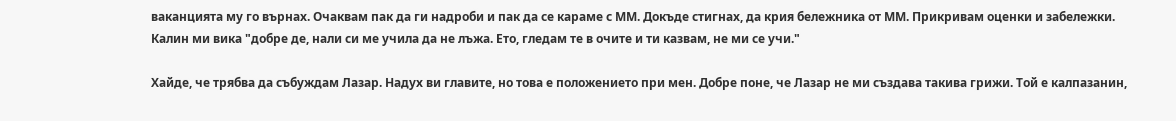ваканцията му го върнах. Очаквам пак да ги надроби и пак да се караме с ММ. Докъде стигнах, да крия бележника от ММ. Прикривам оценки и забележки. Калин ми вика "добре де, нали си ме учила да не лъжа. Ето, гледам те в очите и ти казвам, не ми се учи."

Хайде, че трябва да събуждам Лазар. Надух ви главите, но това е положението при мен. Добре поне, че Лазар не ми създава такива грижи. Той е калпазанин,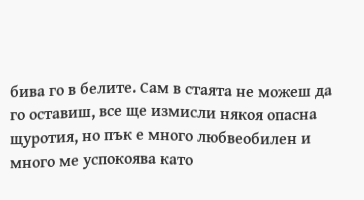бива го в белите. Сам в стаята не можеш да го оставиш, все ще измисли някоя опасна щуротия, но пък е много любвеобилен и много ме успокоява като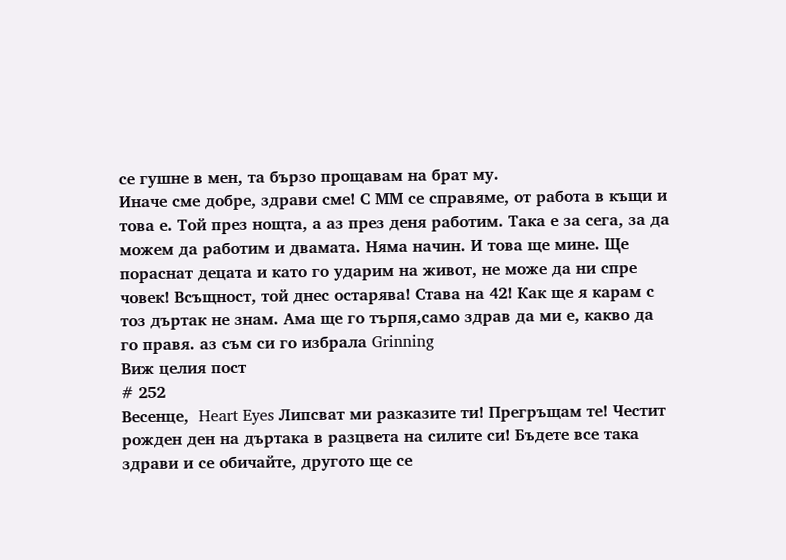се гушне в мен, та бързо прощавам на брат му.
Иначе сме добре, здрави сме! С ММ се справяме, от работа в къщи и това е. Той през нощта, а аз през деня работим. Така е за сега, за да можем да работим и двамата. Няма начин. И това ще мине. Ще пораснат децата и като го ударим на живот, не може да ни спре човек! Всъщност, той днес остарява! Става на 42! Как ще я карам с тоз дъртак не знам. Ама ще го търпя,само здрав да ми е, какво да го правя. аз съм си го избрала Grinning
Виж целия пост
# 252
Весенце,  Heart Eyes Липсват ми разказите ти! Прегръщам те! Честит рожден ден на дъртака в разцвета на силите си! Бъдете все така здрави и се обичайте, другото ще се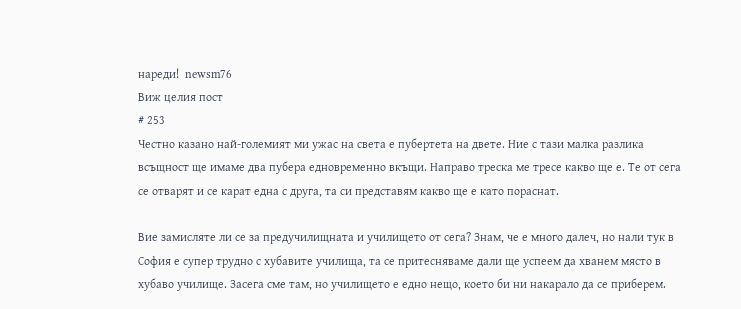нареди!  newsm76
Виж целия пост
# 253
Честно казано най-големият ми ужас на света е пубертета на двете. Ние с тази малка разлика всъщност ще имаме два пубера едновременно вкъщи. Направо треска ме тресе какво ще е. Те от сега се отварят и се карат една с друга, та си представям какво ще е като пораснат.

Вие замисляте ли се за предучилищната и училището от сега? Знам, че е много далеч, но нали тук в София е супер трудно с хубавите училища, та се притесняваме дали ще успеем да хванем място в хубаво училище. Засега сме там, но училището е едно нещо, което би ни накарало да се приберем.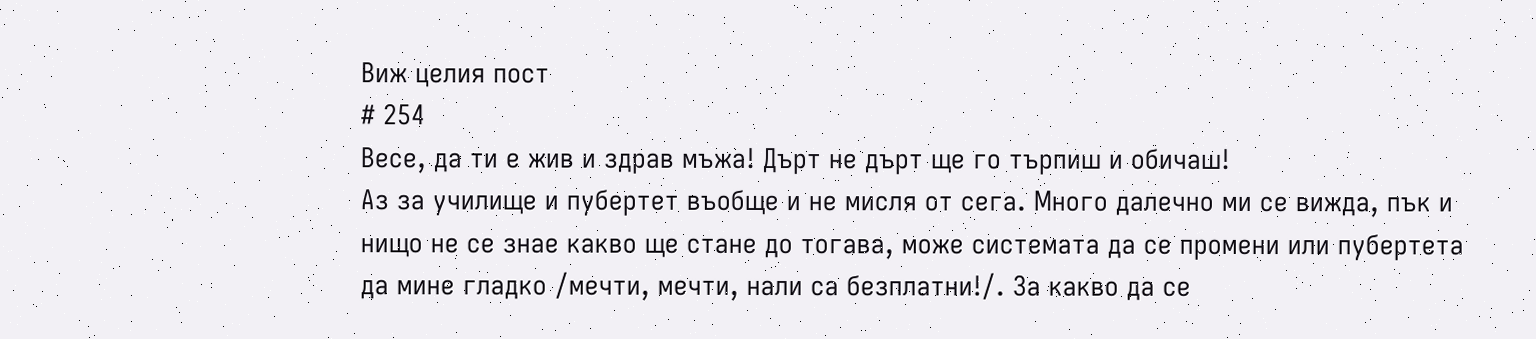Виж целия пост
# 254
Весе, да ти е жив и здрав мъжа! Дърт не дърт ще го търпиш и обичаш!
Аз за училище и пубертет въобще и не мисля от сега. Много далечно ми се вижда, пък и нищо не се знае какво ще стане до тогава, може системата да се промени или пубертета да мине гладко /мечти, мечти, нали са безплатни!/. За какво да се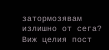затормозявам излишно от сега?
Виж целия пост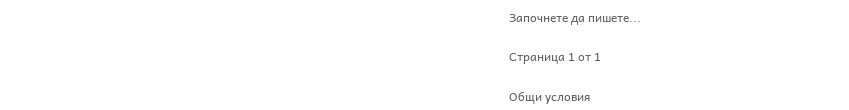Започнете да пишете...

Страница 1 от 1

Общи условия